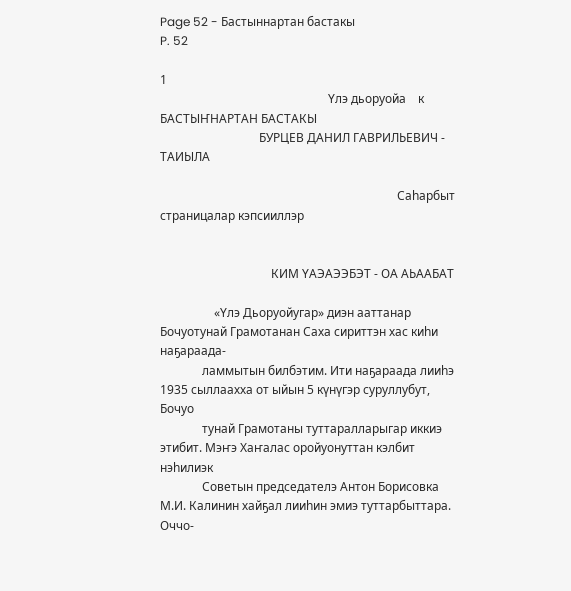Page 52 - Бастыннартан бастакы
P. 52

1
                                                        Үлэ дьоруойа    к БАСТЫҤНАРТАН БАСТАКЫ
                                 БУРЦЕВ ДАНИЛ ГАВРИЛЬЕВИЧ - ТАИЫЛА

                                                                               Саһарбыт страницалар кэпсииллэр


                                     КИМ ҮАЭАЭЭБЭТ - ОА АЬААБАТ

                  «Үлэ Дьоруойугар» диэн ааттанар Бочуотунай Грамотанан Саха сириттэн хас киһи наҕараада-
              ламмытын билбэтим. Ити наҕараада лииһэ 1935 сыллаахха от ыйын 5 күнүгэр суруллубут, Бочуо
              тунай Грамотаны туттаралларыгар иккиэ этибит. Мэҥэ Хаҥалас оройуонуттан кэлбит нэһилиэк
              Советын председателэ Антон Борисовка М.И. Калинин хайҕал лииһин эмиэ туттарбыттара. Оччо-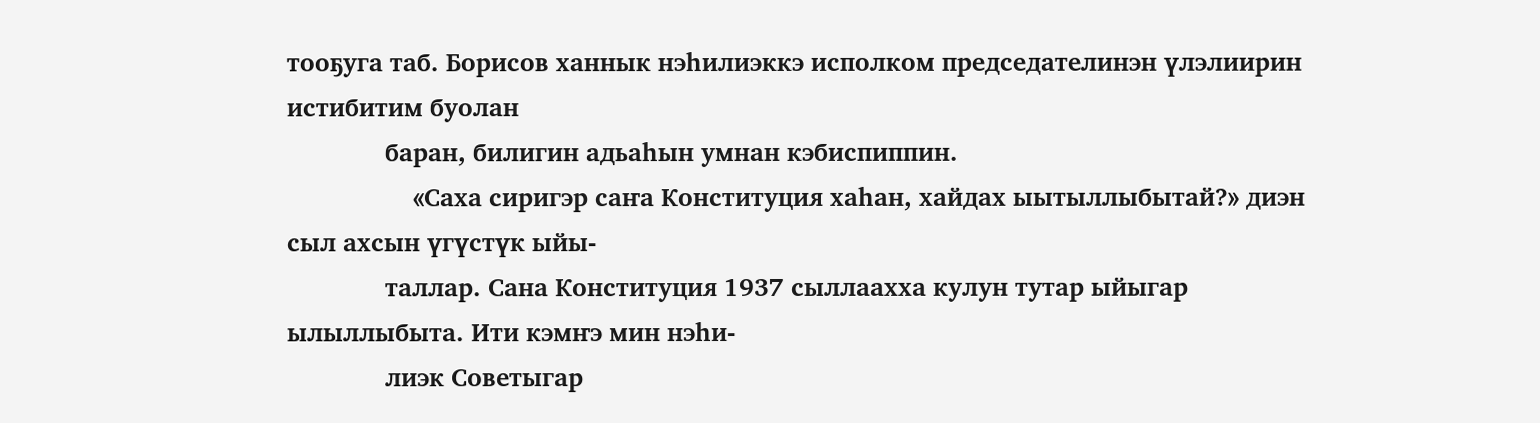тооҕуга таб. Борисов ханнык нэһилиэккэ исполком председателинэн үлэлиирин истибитим буолан
              баран, билигин адьаһын умнан кэбиспиппин.
                  «Саха сиригэр саҥа Конституция хаһан, хайдах ыытыллыбытай?» диэн сыл ахсын үгүстүк ыйы-
              таллар. Сана Конституция 1937 сыллаахха кулун тутар ыйыгар ылыллыбыта. Ити кэмҥэ мин нэһи-
              лиэк Советыгар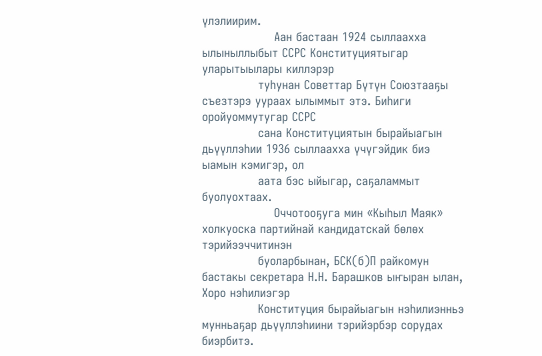үлэлиирим.
                  Аан бастаан 1924 сыллаахха ылыныллыбыт ССРС Конституциятыгар уларытыылары киллэрэр
              туһунан Советтар Бүтүн Союзтааҕы съезтэрэ уураах ылыммыт этэ. Биһиги оройуоммутугар ССРС
              сана Конституциятын бырайыагын дьүүллэһии 1936 сыллаахха үчүгэйдик биэ ыамын кэмигэр, ол
              аата бэс ыйыгар, саҕаламмыт буолуохтаах.
                  Оччотооҕуга мин «Кыһыл Маяк» холкуоска партийнай кандидатскай бөлөх тэрийээччитинэн
              буоларбынан, БСК(б)П райкомун бастакы секретара Н.Н. Барашков ыҥыран ылан, Хоро нэһилиэгэр
              Конституция бырайыагын нэһилиэнньэ мунньаҕар дьүүллэһиини тэрийэрбэр сорудах биэрбитэ.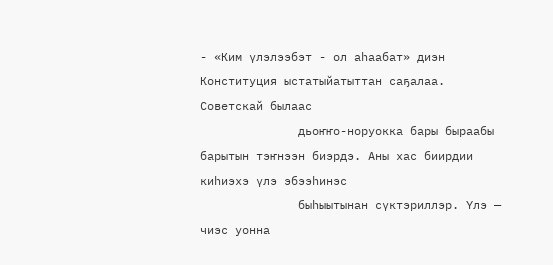- «Ким үлэлээбэт - ол аһаабат» диэн Конституция ыстатыйатыттан саҕалаа. Советскай былаас
              дьоҥҥо-норуокка бары быраабы барытын тэҥнээн биэрдэ. Аны хас биирдии киһиэхэ үлэ эбээһинэс
              быһыытынан сүктэриллэр. Үлэ — чиэс уонна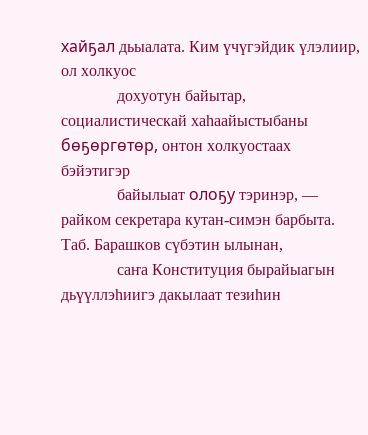хайҕал дьыалата. Ким үчүгэйдик үлэлиир, ол холкуос
              дохуотун байытар, социалистическай хаһаайыстыбаны бөҕөргөтөр, онтон холкуостаах бэйэтигэр
              байылыат олоҕу тэринэр, — райком секретара кутан-симэн барбыта. Таб. Барашков сүбэтин ылынан,
              саҥа Конституция бырайыагын дьүүллэһиигэ дакылаат тезиһин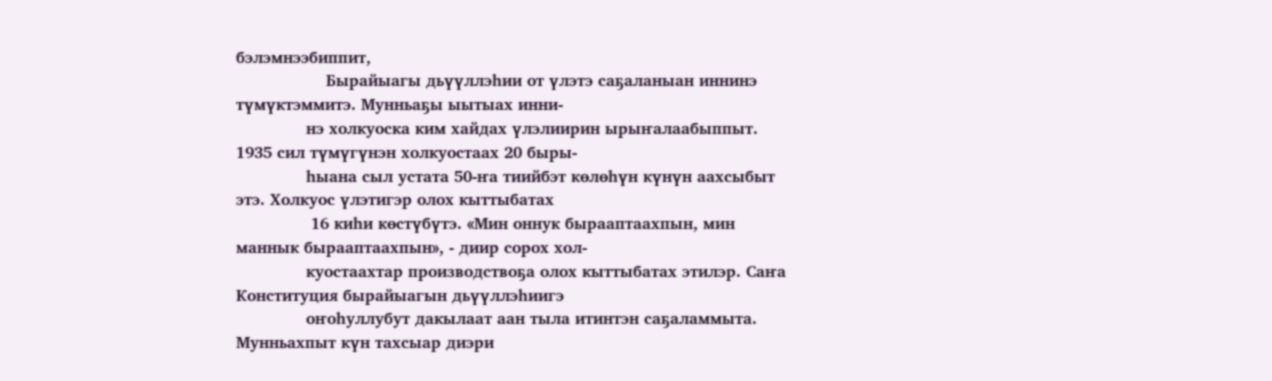бэлэмнээбиппит,
                  Бырайыагы дьүүллэһии от үлэтэ саҕаланыан иннинэ түмүктэммитэ. Мунньаҕы ыытыах инни-
              нэ холкуоска ким хайдах үлэлиирин ырыҥалаабыппыт. 1935 сил түмүгүнэн холкуостаах 20 быры-
              һыана сыл устата 50-ҥа тиийбэт көлөһүн күнүн аахсыбыт этэ. Холкуос үлэтигэр олох кыттыбатах
               16 киһи көстүбүтэ. «Мин оннук бырааптаахпын, мин маннык бырааптаахпын», - диир сорох хол-
              куостаахтар производствоҕа олох кыттыбатах этилэр. Саҥа Конституция бырайыагын дьүүллэһиигэ
              оҥоһуллубут дакылаат аан тыла итинтэн саҕаламмыта. Мунньахпыт күн тахсыар диэри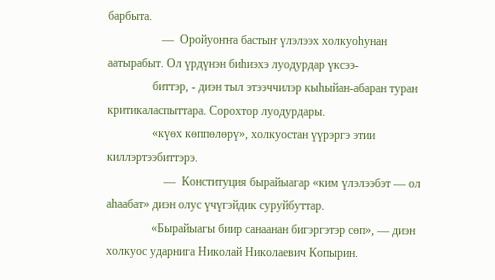барбыта.
                  —  Оройуоҥҥа бастыҥ үлэлээх холкуоһунан аатырабыт. Ол үрдүнэн биһиэхэ луодурдар үксээ-
               биттэр, - диэн тыл этээччилэр кыһыйан-абаран туран критикаласпыттара. Сорохтор луодурдары.
               «күөх көппөлөрү», холкуостан үүрэргэ этии киллэртээбиттэрэ.
                   —  Конституция бырайыагар «ким үлэлээбэт — ол аһаабат» диэн олус үчүгэйдик суруйбуттар.
               «Бырайыагы биир санаанан бигэргэтэр сөп», — диэн холкуос ударнига Николай Николаевич Копырин.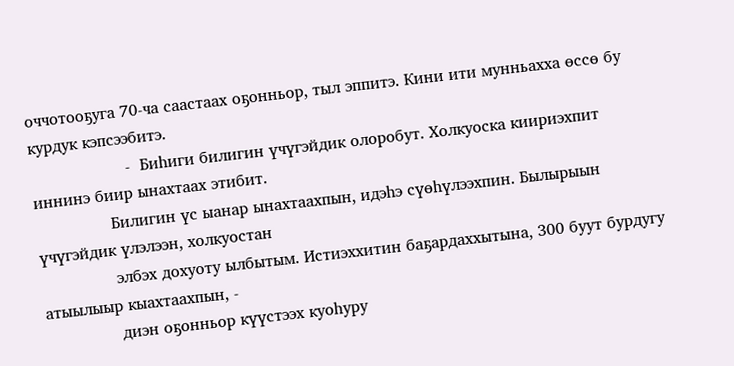оччотооҕуга 70-ча саастаах оҕонньор, тыл эппитэ. Кини ити мунньахха өссө бу курдук кэпсээбитэ.
                   -  Биһиги билигин үчүгэйдик олоробут. Холкуоска киириэхпит иннинэ биир ынахтаах этибит.
               Билигин үс ыанар ынахтаахпын, идэһэ сүөһүлээхпин. Былырыын үчүгэйдик үлэлээн, холкуостан
               элбэх дохуоту ылбытым. Истиэххитин баҕардаххытына, 300 буут бурдугу атыылыыр кыахтаахпын, -
               диэн оҕонньор күүстээх куоһуру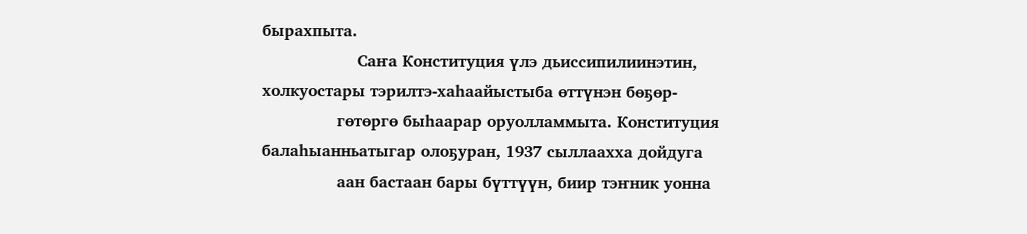бырахпыта.
                   Саҥа Конституция үлэ дьиссипилиинэтин, холкуостары тэрилтэ-хаһаайыстыба өттүнэн бөҕөр-
               гөтөргө быһаарар оруолламмыта. Конституция балаһыанньатыгар олоҕуран, 1937 сыллаахха дойдуга
               аан бастаан бары бүттүүн, биир тэҥник уонна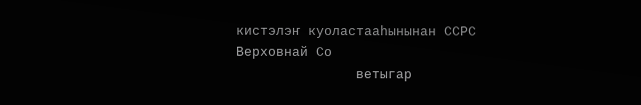кистэлэҥ куоластааһынынан ССРС Верховнай Со
               ветыгар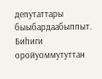депутаттары быыбардаабыппыт. Биһиги оройуоммутуттан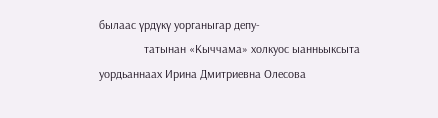былаас үрдүкү уорганыгар депу-
               татынан «Кыччама» холкуос ыанньыксыта уордьаннаах Ирина Дмитриевна Олесова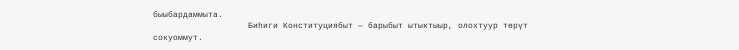быыбардаммыта.
                   Биһиги Конституциябыт — барыбыт ытыктыыр, олохтуур төрүт сокуоммут.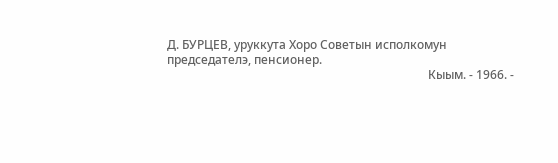Д. БУРЦЕВ, уруккута Хоро Советын исполкомун председателэ, пенсионер.
                                                                                       Кыым. - 1966. -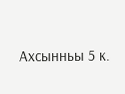Ахсынньы 5 к.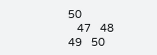50
   47   48   49   50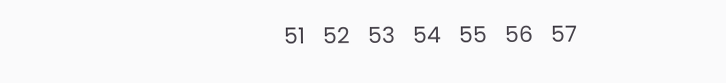51   52   53   54   55   56   57